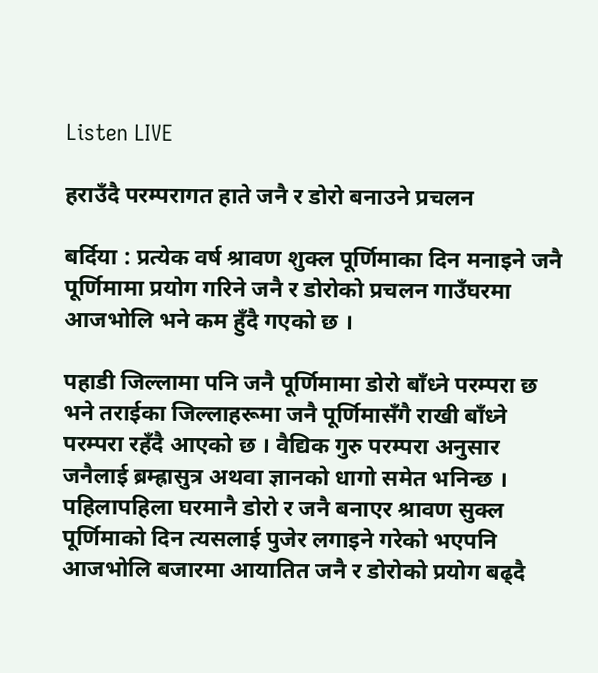Listen LIVE

हराउँदै परम्परागत हाते जनै र डोरो बनाउने प्रचलन

बर्दिया : प्रत्येक वर्ष श्रावण शुक्ल पूर्णिमाका दिन मनाइने जनै पूर्णिमामा प्रयोग गरिने जनै र डोरोको प्रचलन गाउँघरमा आजभोलि भने कम हुँदै गएको छ ।

पहाडी जिल्लामा पनि जनै पूर्णिमामा डोरो बाँध्ने परम्परा छ भने तराईका जिल्लाहरूमा जनै पूर्णिमासँगै राखी बाँध्ने परम्परा रहँदै आएको छ । वैद्यिक गुरु परम्परा अनुसार जनैलाई ब्रम्ह्रासुत्र अथवा ज्ञानको धागो समेत भनिन्छ । पहिलापहिला घरमानै डोरो र जनै बनाएर श्रावण सुक्ल पूर्णिमाको दिन त्यसलाई पुजेर लगाइने गरेको भएपनि आजभोलि बजारमा आयातित जनै र डोरोको प्रयोग बढ्दै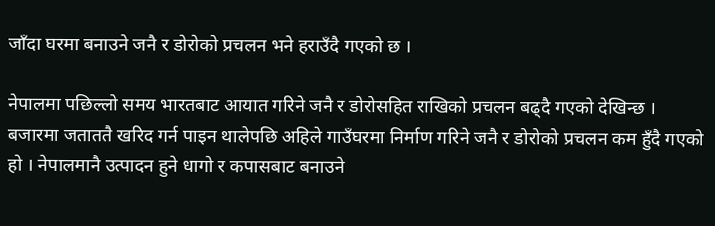जाँदा घरमा बनाउने जनै र डोरोको प्रचलन भने हराउँदै गएको छ ।

नेपालमा पछिल्लो समय भारतबाट आयात गरिने जनै र डोरोसहित राखिको प्रचलन बढ्दै गएको देखिन्छ । बजारमा जताततै खरिद गर्न पाइन थालेपछि अहिले गाउँघरमा निर्माण गरिने जनै र डोरोको प्रचलन कम हुँदै गएको हो । नेपालमानै उत्पादन हुने धागो र कपासबाट बनाउने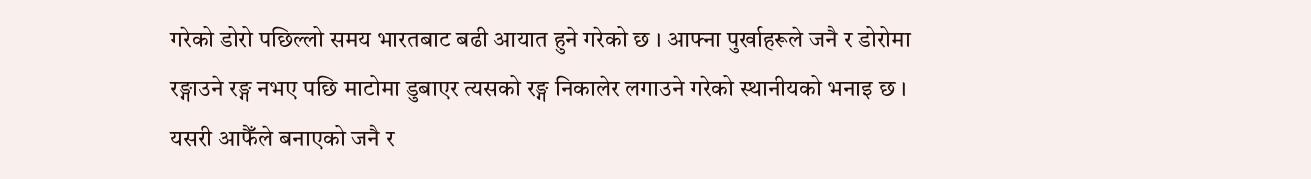गरेको डोरो पछिल्लो समय भारतबाट बढी आयात हुने गरेको छ । आफ्ना पुर्खाहरूले जनै र डोरोमा रङ्गाउने रङ्ग नभए पछि माटोमा डुबाएर त्यसको रङ्ग निकालेर लगाउने गरेको स्थानीयको भनाइ छ । यसरी आफैँले बनाएको जनै र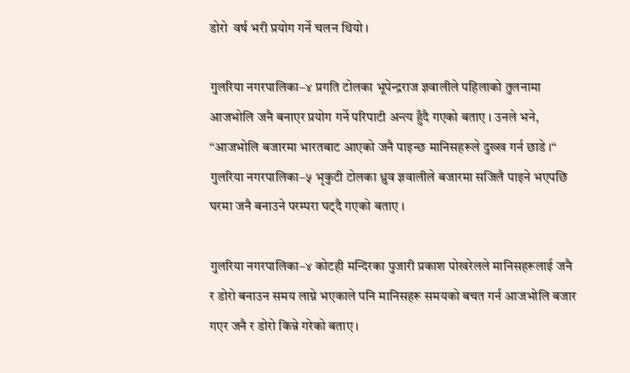डोरो  वर्ष भरी प्रयोग गर्ने चलन थियो ।

गुलरिया नगरपालिका–४ प्रगति टोलका भूपेन्द्रराज ज्ञवालीले पहिलाको तुलनामा आजभोलि जनै बनाएर प्रयोग गर्ने परिपाटी अन्त्य हुँदै गएको बताए । उनले भने, “आजभोलि बजारमा भारतबाट आएको जनै पाइन्छ मानिसहरूले दुख्ख गर्न छाडे ।“ गुलरिया नगरपालिका–५ भृकुटी टोलका ध्रुव ज्ञवालीले बजारमा सजिलै पाइने भएपछि घरमा जनै बनाउने परम्परा घट्दै गएको बताए ।

गुलरिया नगरपालिका–४ कोटही मन्दिरका पुजारी प्रकाश पोखरेलले मानिसहरूलाई जनै र डोरो बनाउन समय लाग्ने भएकाले पनि मानिसहरू समयको बचत गर्न आजभोलि बजार गएर जनै र डोरो किन्ने गरेको बताए ।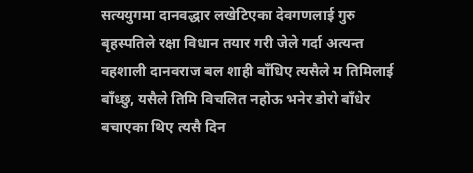सत्ययुगमा दानवद्धार लखेटिएका देवगणलाई गुरु बृहस्पतिले रक्षा विधान तयार गरी जेले गर्दा अत्यन्त वहशाली दानवराज बल शाही बाँधिए त्यसैले म तिमिलाई बाँध्छु, यसैले तिमि विचलित नहोऊ भनेर डोरो बाँधेर बचाएका थिए त्यसै दिन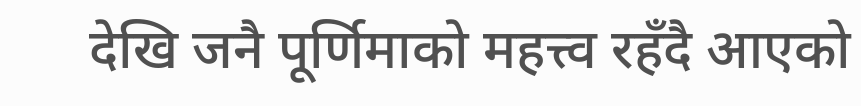देखि जनै पूर्णिमाको महत्त्व रहँदै आएको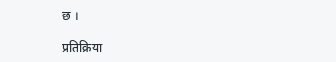छ ।

प्रतिक्रिया